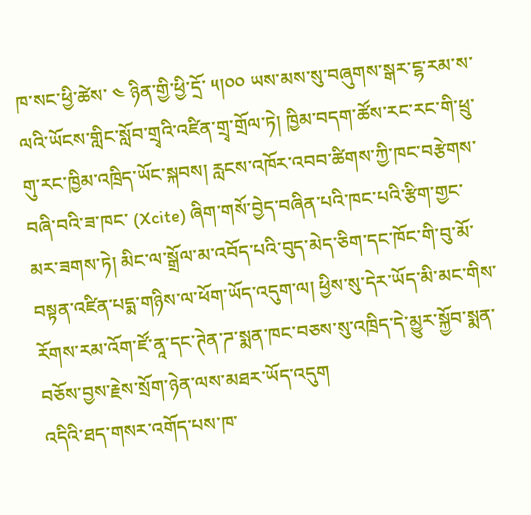ཁ་སང་ཕྱི་ཚེས་ ༤ ཉིན་གྱི་ཕྱི་དྲོ་ ༥།༠༠ ཡས་མས་སུ་བཞུགས་སྒར་ངྷ་རམ་ས་ལའི་ཡོངས་གླིང་སློབ་གྲྭའི་འཛིན་གྲྭ་གྲོལ་ཏེ། ཁྱིམ་བདག་ཚོས་རང་རང་གི་ཕྲུ་གུ་རང་ཁྱིམ་འཁྲིད་ཡོང་སྐབས། རླངས་འཁོར་འབབ་ཚིགས་ཀྱི་ཁང་བརྩེགས་བཞི་བའི་ཟ་ཁང་ (Xcite) ཞིག་གསོ་བྱེད་བཞིན་པའི་ཁང་པའི་རྩིག་གྱང་མར་ཟགས་ཏེ། མིང་ལ་སྒྲོལ་མ་འབོད་པའི་བུད་མེད་ཅིག་དང་ཁོང་གི་བུ་མོ་བསྟན་འཛིན་པདྨ་གཉིས་ལ་ཕོག་ཡོད་འདུག་ལ། ཕྱིས་སུ་དེར་ཡོད་མི་མང་གིས་རོགས་རམ་འོག་ཛོ་ནཱ་དང་ཊེན་ཌ་སྨན་ཁང་བཅས་སུ་འཁྲིད་དེ་མྱུར་སྐྱོབ་སྨན་བཅོས་བྱས་རྗེས་སྲོག་ཉེན་ལས་མཐར་ཡོད་འདུག
འདིའི་ཐད་གསར་འགོད་པས་ཁ་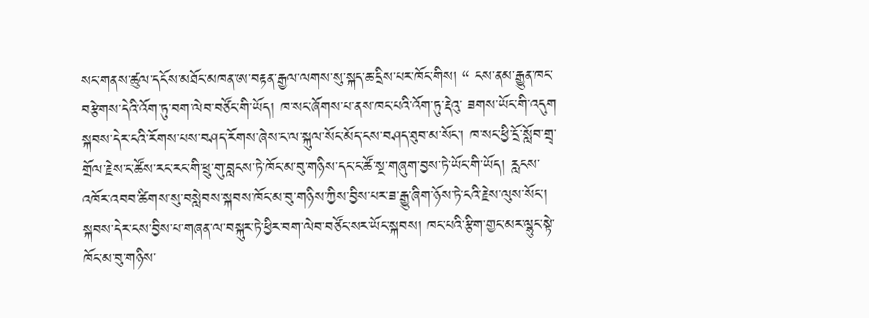སང་གནས་ཚུལ་དངོས་མཐོང་མཁན་ཨ་བརྟན་རྒྱལ་ལགས་སུ་སྐད་ཆ་དྲིས་པར་ཁོང་གིས། “ ངས་ནམ་རྒྱུན་ཁང་བརྩེགས་དེའི་འོག་ཏུ་བག་ལེབ་བཙོང་གི་ཡོད། ཁ་སང་ཞོགས་པ་ནས་ཁང་པའི་འོག་ཏུ་རྡེའུ་ ཟགས་ཡོང་གི་འདུག སྐབས་དེར་ངའི་རོགས་པས་བཤད་རོགས་ཞེས་ང་ལ་སྐུལ་སོང་མོད་ངས་བཤད་ཐུབ་མ་སོང་། ཁ་སང་ཕྱི་དྲོ་སློབ་གྲྭ་གྲོལ་རྗེས་ང་ཚོས་རང་རང་གི་ཕྲུ་གུ་བླངས་ཏེ་ཁོང་མ་བུ་གཉིས་དང་ང་ཚོ་སྔ་གཞུག་བྱས་ཏེ་ཡོང་གི་ཡོད། རླངས་འཁོར་འབབ་ཚིགས་སུ་བསླེབས་སྐབས་ཁོང་མ་བུ་གཉིས་ཀྱིས་བྱིས་པར་ཟ་རྒྱུ་ཞིག་ཉོས་ཏེ་ངའི་རྗེས་ལུས་སོང་། སྐབས་དེར་ངས་བྱིས་པ་གཞན་ལ་བསྐུར་ཏེ་ཕྱིར་བག་ལེབ་བཙོང་སར་ཡོང་སྐབས། ཁང་པའི་རྩིག་གྱང་མར་ལྷུང་སྟེ་ཁོང་མ་བུ་གཉིས་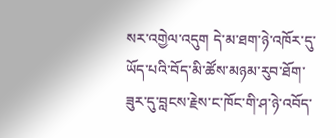སར་འགྱེལ་འདུག དེ་མ་ཐག་ཉེ་འཁོར་དུ་ཡོད་པའི་བོད་མི་ཚོས་མཉམ་རུབ་ཐོག་ཟུར་དུ་བླངས་རྗེས་ང་ཁོང་གི་ཤ་ཉེ་འབོད་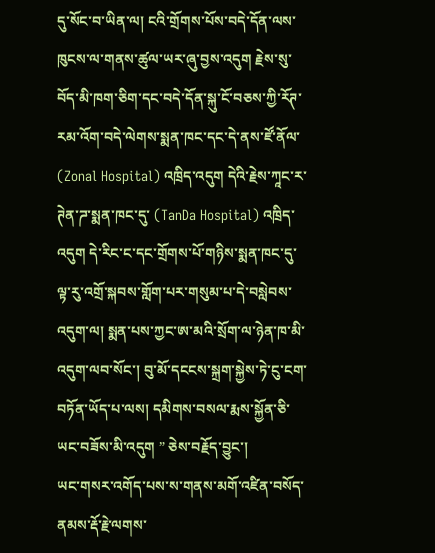དུ་སོང་བ་ཡིན་ལ། ངའི་གྲོགས་པོས་བདེ་དོན་ལས་ཁུངས་ལ་གནས་ཚུལ་ཡར་ཞུ་བྱས་འདུག རྗེས་སུ་བོད་མི་ཁག་ཅིག་དང་བདེ་དོན་སྐུ་ངོ་བཅས་ཀྱི་རོཊ་རམ་འོག་བདེ་ལེགས་སྨན་ཁང་དང་དེ་ནས་ཛོ་ནོལ་ (Zonal Hospital) འཁྲིད་འདུག དེའི་རྗེས་ཀཱང་ར་ཊེན་ཌ་སྨན་ཁང་དུ་ (TanDa Hospital) འཁྲིད་འདུག དེ་རིང་ང་དང་གྲོགས་པོ་གཉིས་སྨན་ཁང་དུ་ལྟ་རུ་འགྲོ་སྐབས་གློག་པར་གསུམ་པ་དེ་བསླེབས་འདུག་ལ། སྨན་པས་ཀྱང་ཨ་མའི་སྲོག་ལ་ཉེན་ཁ་མི་འདུག་ལབ་སོང་། བུ་མོ་དངངས་སྐྲག་སྐྱེས་ཏེ་ངུ་ངག་བཏོན་ཡོད་པ་ལས། དམིགས་བསལ་རྨས་སྐྱོན་ཅི་ཡང་བཟོས་མི་འདུག ” ཅེས་བརྗོད་བྱུང་།
ཡང་གསར་འགོད་པས་ས་གནས་མགོ་འཛིན་བསོད་ནམས་རྡོ་རྗེ་ལགས་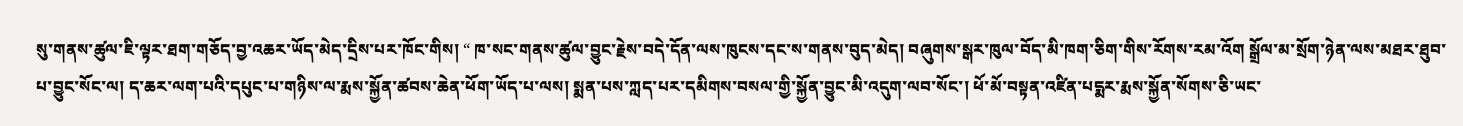སུ་གནས་ཚུལ་ཇི་ལྟར་ཐག་གཅོད་བྱ་འཆར་ཡོད་མེད་དྲིས་པར་ཁོང་གིས། “ ཁ་སང་གནས་ཚུལ་བྱུང་རྗེས་བདེ་དོན་ལས་ཁུངས་དང་ས་གནས་བུད་མེད། བཞུགས་སྒར་ཁུལ་བོད་མི་ཁག་ཅིག་གིས་རོགས་རམ་འོག སྒྲོལ་མ་སྲོག་ཉེན་ལས་མཐར་ཐུབ་པ་བྱུང་སོང་ལ། ད་ཆར་ལག་པའི་དཔུང་པ་གཉིས་ལ་རྨས་སྐྱོན་ཚབས་ཆེན་ཕོག་ཡོད་པ་ལས། སྨན་པས་ཀླད་པར་དམིགས་བསལ་གྱི་སྐྱོན་བྱུང་མི་འདུག་ལབ་སོང་། ཕོ་མོ་བསྟན་འཛིན་པདྨར་རྨས་སྐྱོན་སོགས་ཅི་ཡང་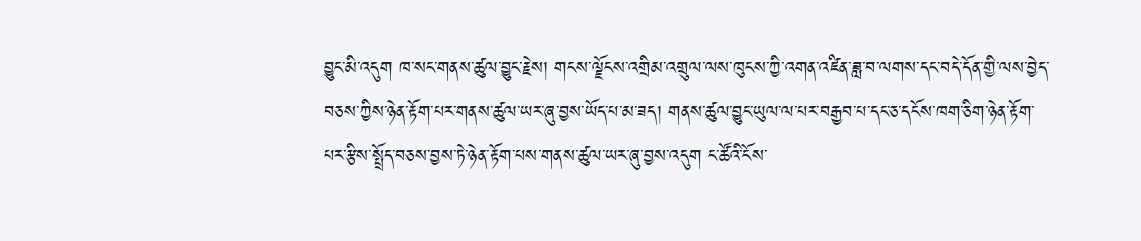བྱུང་མི་འདུག ཁ་སང་གནས་ཚུལ་བྱུང་རྗེས། གངས་ལྗོངས་འགྲིམ་འགྲུལ་ལས་ཁུངས་ཀྱི་འགན་འཛིན་ཟླ་བ་ལགས་དང་བདེ་དོན་གྱི་ལས་བྱེད་བཅས་ཀྱིས་ཉེན་རྟོག་པར་གནས་ཚུལ་ཡར་ཞུ་བྱས་ཡོད་པ་མ་ཟད། གནས་ཚུལ་བྱུང་ཡུལ་ལ་པར་བརྒྱབ་པ་དང་ཅ་དངོས་ཁག་ཅིག་ཉེན་རྟོག་པར་རྩིས་སྤྲོད་བཅས་བྱས་ཏེ་ཉེན་རྟོག་པས་གནས་ཚུལ་ཡར་ཞུ་བྱས་འདུག ང་ཚོའི་ངོས་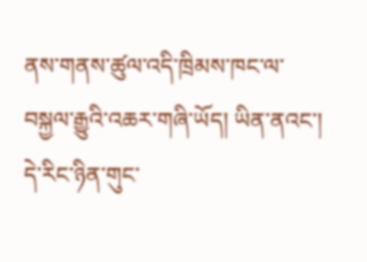ནས་གནས་ཚུལ་འདི་ཁྲིམས་ཁང་ལ་བསྐྱལ་རྒྱུའི་འཆར་གཞི་ཡོད། ཡིན་ནའང་། དེ་རིང་ཉིན་གུང་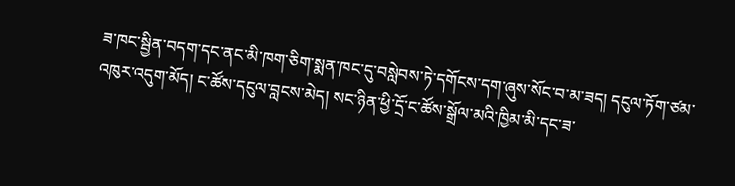ཟ་ཁང་སྦྱིན་བདག་དང་ནང་མི་ཁག་ཅིག་སྨན་ཁང་དུ་བསླེབས་ཏེ་དགོངས་དག་ཞུས་སོང་བ་མ་ཟད། དངུལ་ཏོག་ཙམ་འཁུར་འདུག་མོད། ང་ཚོས་དངུལ་བླངས་མེད། སང་ཉིན་ཕྱི་དྲོ་ང་ཚོས་སྒྲོལ་མའི་ཁྱིམ་མི་དང་ཟ་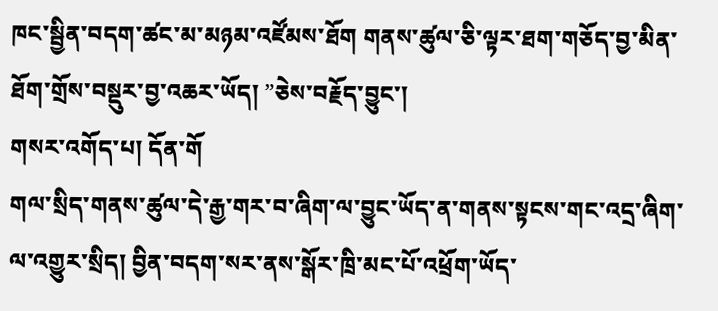ཁང་སྦྱིན་བདག་ཚང་མ་མཉམ་འཛོམས་ཐོག གནས་ཚུལ་ཅི་ལྟར་ཐག་གཅོད་བྱ་མིན་ཐོག་གྲོས་བསྡུར་བྱ་འཆར་ཡོད། ”ཅེས་བརྗོད་བྱུང་།
གསར་འགོད་པ། དོན་གོ
གལ་སྲིད་གནས་ཚུལ་དེ་རྒྱ་གར་བ་ཞིག་ལ་བྱུང་ཡོད་ན་གནས་སྟངས་གང་འདྲ་ཞིག་ལ་འགྱུར་སྲིད། བྱིན་བདག་སར་ནས་སྒོར་ཁྲི་མང་པོ་འཕྲོག་ཡོད་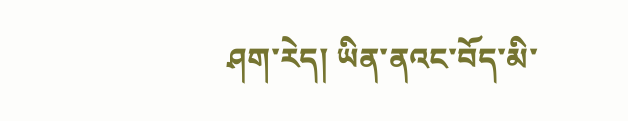ཤག་རེད། ཡིན་ནའང་བོད་མི་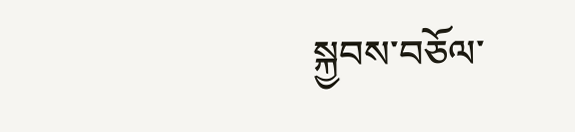སྐྱབས་བཅོལ་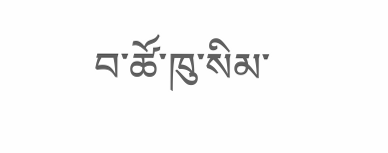བ་ཚོ་ཁུ་སིམ་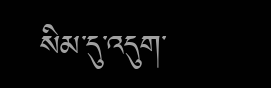སིམ་དུ་འདུག་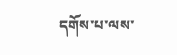དགོས་པ་ལས་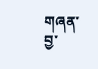གཞན་བྱ་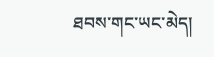ཐབས་གང་ཡང་མེད།